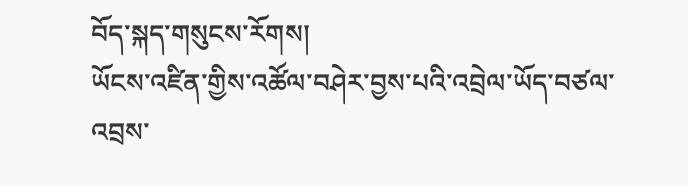བོད་སྐད་གསུངས་རོགས།
ཡོངས་འཛིན་གྱིས་འཚོལ་བཤེར་བྱས་པའི་འབྲེལ་ཡོད་བཙལ་འབྲས་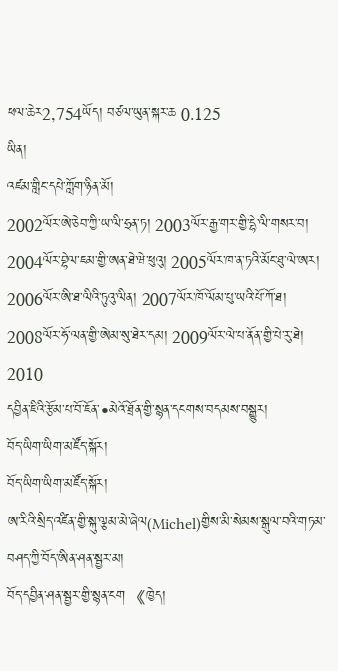ཕལ་ཆེར2,754ཡོད། བཙལ་ཡུན་སྐར་ཆ 0.125
ཡིན།
འཛམ་གླིང་དཔེ་ཀློག་ཉིན་མོ།
2002ལོར་ཨེ་ཅེབ་ཀྱི་ཡ་ལི་ཧྲན་ཏ། 2003ལོར་རྒྱ་གར་གྱི་དྷེ་ལི་གསར་བ། 2004ལོར་བྷེལ་ཇམ་གྱི་ཨན་ཐེ་ཝེ་ཕུའུ། 2005ལོར་ཁ་ན་ཏའི་མོང་ཐུ་ལེ་ཨར། 2006ལོར་ཨི་ཐ་ལིའི་ཏུའུ་ལིན། 2007ལོར་ཁོ་ལོམ་པུ་ཡའི་པོ་ཀོ་ཐ། 2008ལོར་ཧོ་ལན་གྱི་ཨེམ་སུ་ཐེར་དམ། 2009ལོར་ལེ་པ་ནོན་གྱི་པེ་རུ་ཐེ། 2010
དབྱིན་ཇིའི་རྩོམ་པ་བོ་ཇོན་•མེའོ་ཐྲོན་གྱི་སྙན་དངགས་བདམས་བསྒྱུར།
བོད་ཡིག་ཡིག་མཛོད་སྐོར།
བོད་ཡིག་ཡིག་མཛོད་སྐོར།
ཨ་རིའི་སྲིད་འཛིན་གྱི་སྐུ་ལྕམ་མེ་ཞེལ(Michel)གྱིས་མི་སེམས་སྒུལ་བའི་གཏམ་བཤད་ཀྱི་བོད་ཨིན་ཤན་སྦྱར་མ།
བོད་དབྱིན་ཤན་སྦྱར་གྱི་སྙན་ངག 《ཁྱེད།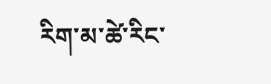རིག་མ་ཚེ་རིང་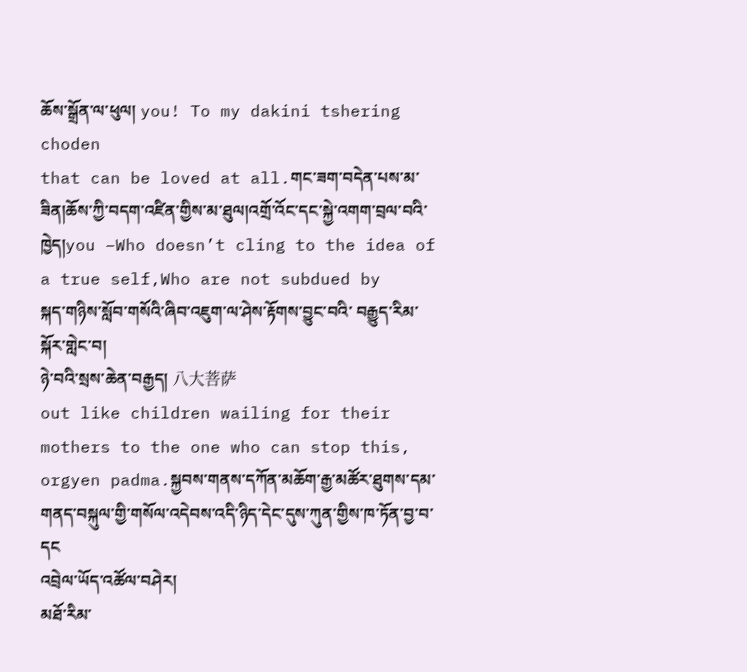ཆོས་སྒྲོན་ལ་ཕུལ། you! To my dakini tshering choden
that can be loved at all.གང་ཟག་བདེན་པས་མ་ཟིན།ཆོས་ཀྱི་བདག་འཛིན་གྱིས་མ་ཐུལ།འགྲོ་འོང་དང་སྐྱེ་འགག་བྲལ་བའི་ཁྱེད།you –Who doesn’t cling to the idea of a true self,Who are not subdued by
སྐད་གཉིས་སློབ་གསོའི་ཞིབ་འཇུག་ལ་ཤེས་རྟོགས་བྱུང་བའི་ བརྒྱུད་རིམ་སྐོར་གླེང་བ།
ཉེ་བའི་སྲས་ཆེན་བརྒྱད། 八大菩萨
out like children wailing for their mothers to the one who can stop this, orgyen padma.སྐྱབས་གནས་དཀོན་མཆོག་རྒྱ་མཚོར་ཐུགས་དམ་གནད་བསྐུལ་གྱི་གསོལ་འདེབས་འདི་ཉིད་དེང་དུས་ཀུན་གྱིས་ཁ་ཏོན་བྱ་བ་དང
འབྲེལ་ཡོད་འཚོལ་བཤེར།
མཐོ་རིམ་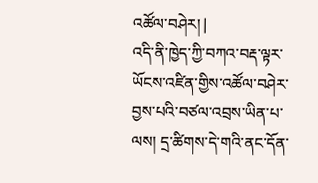འཚོལ་བཤེར། |
འདི་ནི་ཁྱེད་ཀྱི་བཀའ་བརྡ་ལྟར་ཡོངས་འཛིན་གྱིས་འཚོལ་བཤེར་བྱས་པའི་བཙལ་འབྲས་ཡིན་པ་ལས། དྲ་ཚིགས་དེ་གའི་ནང་དོན་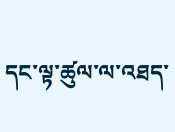དང་ལྟ་ཚུལ་ལ་འཐད་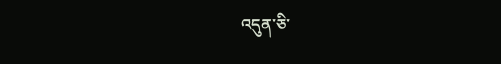འདུན་ཅི་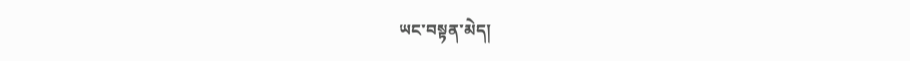ཡང་བསྟན་མེད།